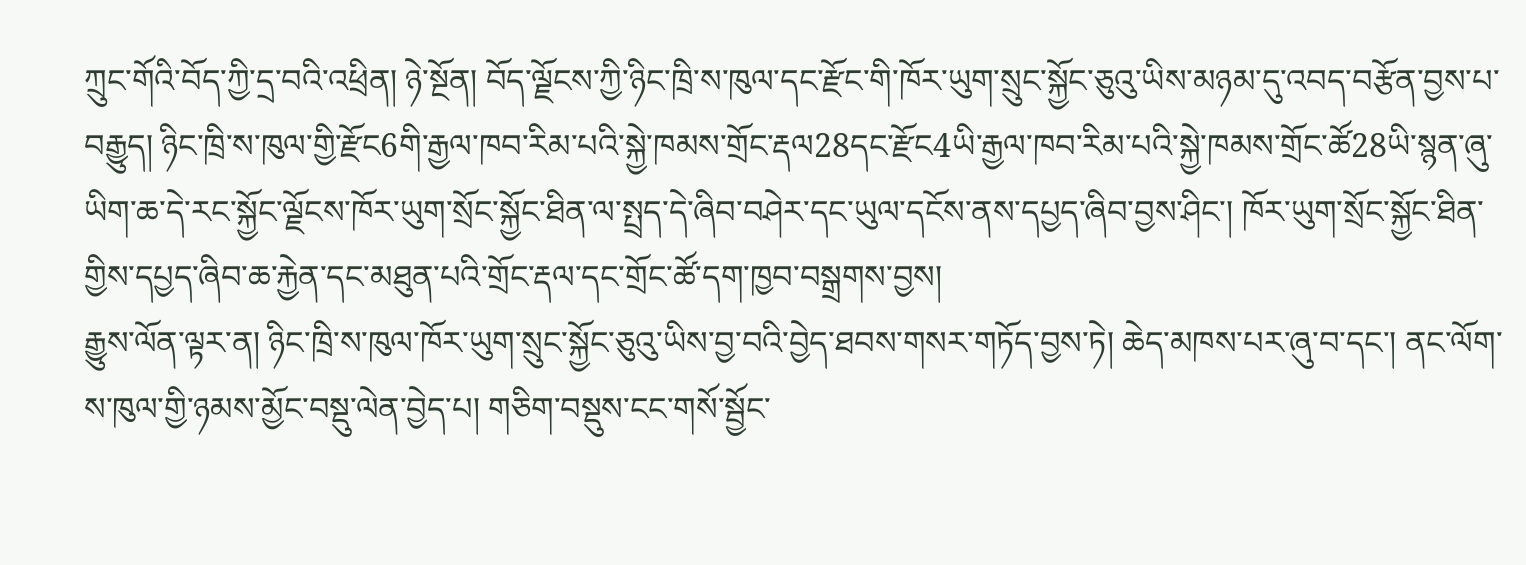ཀྲུང་གོའི་བོད་ཀྱི་དྲ་བའི་འཕྲིན། ཉེ་སྔོན། བོད་ལྗོངས་ཀྱི་ཉིང་ཁྲི་ས་ཁུལ་དང་རྫོང་གི་ཁོར་ཡུག་སྲུང་སྐྱོང་ཅུའུ་ཡིས་མཉམ་དུ་འབད་བརྩོན་བྱས་པ་བརྒྱུད། ཉིང་ཁྲི་ས་ཁུལ་གྱི་རྫོང6གི་རྒྱལ་ཁབ་རིམ་པའི་སྐྱེ་ཁམས་གྲོང་རྡལ28དང་རྫོང4ཡི་རྒྱལ་ཁབ་རིམ་པའི་སྐྱེ་ཁམས་གྲོང་ཚོ28ཡི་སྙན་ཞུ་ཡིག་ཆ་དེ་རང་སྐྱོང་ལྗོངས་ཁོར་ཡུག་སྲོང་སྐྱོང་ཐིན་ལ་སྤྲད་དེ་ཞིབ་བཤེར་དང་ཡུལ་དངོས་ནས་དཔྱད་ཞིབ་བྱས་ཤིང་། ཁོར་ཡུག་སྲོང་སྐྱོང་ཐིན་གྱིས་དཔྱད་ཞིབ་ཆ་རྐྱེན་དང་མཐུན་པའི་གྲོང་རྡལ་དང་གྲོང་ཚོ་དག་ཁྱབ་བསྒྲགས་བྱས།
རྒྱུས་ལོན་ལྟར་ན། ཉིང་ཁྲི་ས་ཁུལ་ཁོར་ཡུག་སྲུང་སྐྱོང་ཅུའུ་ཡིས་བྱ་བའི་བྱེད་ཐབས་གསར་གཏོད་བྱས་ཏེ། ཆེད་མཁས་པར་ཞུ་བ་དང་། ནང་ལོག་ས་ཁུལ་གྱི་ཉམས་མྱོང་བསྡུ་ལེན་བྱེད་པ། གཅིག་བསྡུས་ངང་གསོ་སྦྱོང་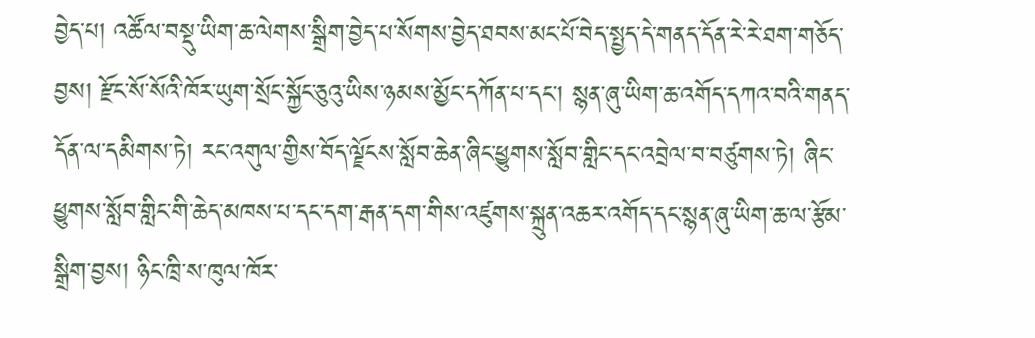བྱེད་པ། འཚོལ་བསྡུ་ཡིག་ཆ་ལེགས་སྒྲིག་བྱེད་པ་སོགས་བྱེད་ཐབས་མང་པོ་བེད་སྤྱད་དེ་གནད་དོན་རེ་རེ་ཐག་གཅོད་བྱས། རྫོང་སོ་སོའི་ཁོར་ཡུག་སྲོང་སྐྱོང་ཅུའུ་ཡིས་ཉམས་མྱོང་དཀོན་པ་དང་། སྙན་ཞུ་ཡིག་ཆ་འགོད་དཀའ་བའི་གནད་དོན་ལ་དམིགས་ཏེ། རང་འགུལ་གྱིས་བོད་ལྗོངས་སློབ་ཆེན་ཞིང་ཕྱུགས་སློབ་གླིང་དང་འབྲེལ་བ་བཙུགས་ཏེ། ཞིང་ཕྱུགས་སློབ་གླིང་གི་ཆེད་མཁས་པ་དང་དག་རྒན་དག་གིས་འཛུགས་སྐྲུན་འཆར་འགོད་དང་སྙན་ཞུ་ཡིག་ཆ་ལ་རྩོམ་སྒྲིག་བྱས། ཉིང་ཁྲི་ས་ཁུལ་ཁོར་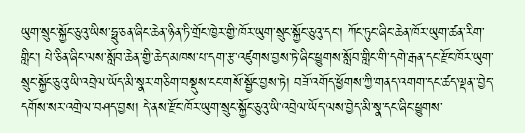ཡུག་སྲུང་སྐྱོང་ཅུའུ་ཡིས་ཧྥུ་ཅན་ཞིང་ཆེན་ཉིན་ཏི་གྲོང་ཁྱེར་གྱི་ཁོར་ཡུག་སྲུང་སྐྱོང་ཅུའུ་དང་། ཀོང་ཏུང་ཞིང་ཆེན་ཁོར་ཡུག་ཚན་རིག་གླིང་། པེ་ཅིན་ཞིང་ལས་སློབ་ཆེན་གྱི་ཆེད་མཁས་པ་དག་རྩ་འཛུགས་བྱས་ཏེ་ཞིང་ཕྱུགས་སློབ་གླིང་གི་དགེ་རྒན་དང་རྫོང་ཁོར་ཡུག་སྲུང་སྐྱོང་ཅུའུ་ཡི་འབྲེལ་ཡོད་མི་སྣར་གཅིག་བསྡུས་ངང་གསོ་སྦྱོང་བྱས་ཏེ། བཟོ་འགོད་ཕྱོགས་ཀྱི་གནད་འགག་དང་ཚད་ལྡན་་བྱེད་དགོས་སར་འགྲེལ་བཤད་བྱས། དེ་ནས་རྫོང་ཁོར་ཡུག་སྲུང་སྐྱོང་ཅུའུ་ཡི་འབྲེལ་ཡོད་ལས་བྱེད་མི་སྣ་དང་ཞིང་ཕྱུགས་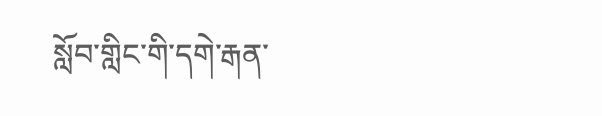སློབ་གླིང་གི་དགེ་རྒན་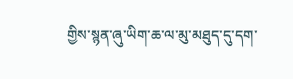གྱིས་སྙན་ཞུ་ཡིག་ཆ་ལ་མུ་མཐུད་དུ་དག་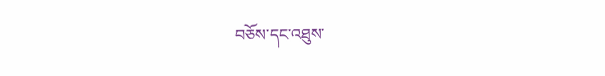བཅོས་དང་འཐུས་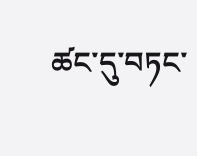ཚང་དུ་བཏང་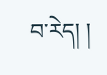བ་རེད། །